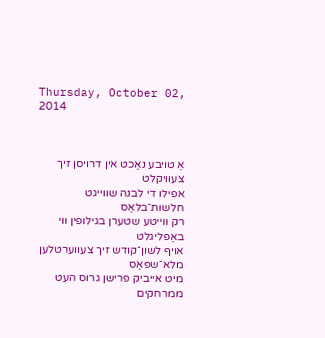Thursday, October 02, 2014



אַ טויבע נאַכט אין דרויסן זיך צעוויקלט
אפילו די לבנה שווייגט חלשות־בלאַס
רק ווייטע שטערן בגילופין ווי באַפליגלט
אויף לשון־קודש זיך צעווערטלען מלא־שפּאַס
מיט אייביק פרישן גרוס העט ממרחקים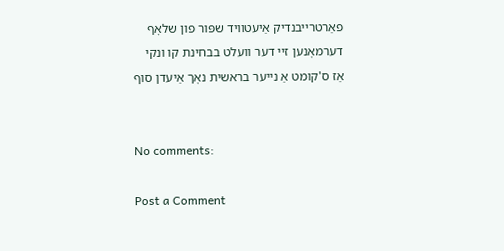פאַרטרייבנדיק אַיעטוויד שפּור פון שלאׇף
דערמאׇנען זיי דער וועלט בבחינת קו ונקי
אַז ס'קומט אַ נייער בראשית נאׇך אַיעדן סוף


No comments:

Post a Comment